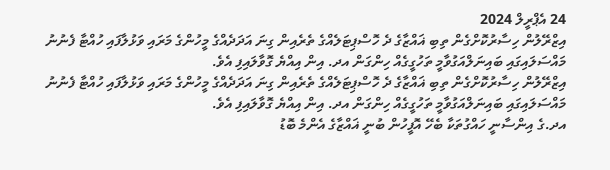24 އެޕްރީލް 2024
އިޒްރޭލުން ހިސާރުކޮށްގެން ތިބި ޣައްޒާގެ ދެ ހޮސްޕިޓަލެއްގެ ތެރެއިން ގިނަ އަދަދެއްގެ މީހުންގެ މަރައި ވަޅުލާފައި ހުއްޓާ ފެނުނު މައްސަލައިގައި ބައިނަލްއަގުވާމީ ތަހުގީގެއް ހިންގަން އދ. އިން އިއްޔެ ގޮވާލައިފި އެވެ.
އިޒްރޭލުން ހިސާރުކޮށްގެން ތިބި ޣައްޒާގެ ދެ ހޮސްޕިޓަލެއްގެ ތެރެއިން ގިނަ އަދަދެއްގެ މީހުންގެ މަރައި ވަޅުލާފައި ހުއްޓާ ފެނުނު މައްސަލައިގައި ބައިނަލްއަގުވާމީ ތަހުގީގެއް ހިންގަން އދ. އިން އިއްޔެ ގޮވާލައިފި އެވެ.
އދ.ގެ އިންސާނީ ހައްގުތަކާ ބެހޭ އޮފީހުން ބުނީ ޣައްޒާގެ އެންމެ ބޮޑު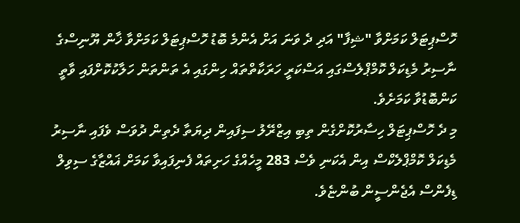ހޮސްޕިޓަލް ކަމަށްވާ "ޝިފާ" އަދި ދެ ވަނަ އަށް އެންމެ ބޮޑު ހޮސްޕިޓަލް ކަމަށްވާ ޚާން ޔޫނިސްގެ ނާސިރު މެޑިކަލް ކޮމްޕްލެސްގައި އަސްކަރީ ހަރަކާތްތައް ހިންގައި އެ ތަންތަން ހަލާކުކޮށްފައި ވާތީ ކަންބޮޑުވާ ކަމަށެވެ.
މި ދެ ހޮސްޕިޓަލް ހިސާރުކޮށްގެން ތިބި އިޒްރޭލު ސިފައިން ދިޔަތާ ދެތިން ދުވަސް ވެފައި ނާސިރު މެޑިކަލް ކޮމްޕްލެކްސް އިން އެކަނި ވެސް 283 މީހެއްގެ ހަށިތައް ފެނިފައިވާ ކަމަށް ޣައްޒާގެ ސިވިލް ޑިފެންސް އެޖެންސީން ބުންޏެވެ.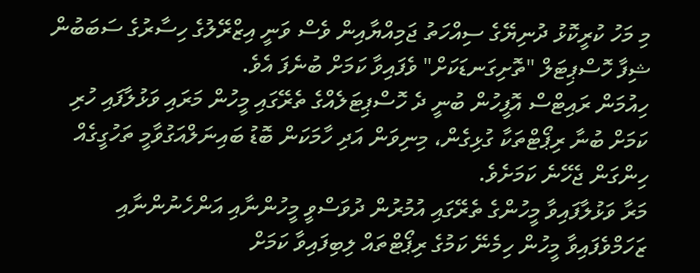މި މަހު ކުރީކޮޅު ދުނިޔޭގެ ސިއްހަތު ޖަމިއްޔާއިން ވެސް ވަނީ އިޒްރޭލުގެ ހިސާރުގެ ސަބަބުން ޝިފާ ހޮސްޕިޓަލް "ތޮށިގަނޑަކަށް" ވެފައިވާ ކަމަށް ބުނެފަ އެވެ.
ހިއުމަން ރައިޓްސް އޮފީހުން ބުނީ ދެ ހޮސްޕިޓަލެއްގެ ތެރޭގައި މީހުން މަރައި ވަޅުލާފައި ހުރި ކަމަށް ބުނާ ރިޕޯޓްތަކާ ގުޅިގެން، މިނިވަން އަދި ހާމަކަން ބޮޑު ބައިނަލްއަގުވާމީ ތަހުގީގެއް ހިންގަން ޖެހޭނެ ކަމަށެވެ.
މަރާ ވަޅުލާފައިވާ މީހުންގެ ތެރޭގައި އުމުރުން ދުވަސްވީ މީހުންނާއި އަންހެނުންނާއި ޒަހަމްވެފައިވާ މީހުން ހިމެނޭ ކަމުގެ ރިޕޯޓްތައް ލިބިފައިވާ ކަމަށް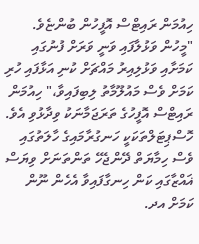ހިއުމަން ރައިޓްސް އޮފީހުން ބުންޏެވެ.
"މީހުން ވަޅުލާފައި ވަނީ ވަރަށް ފުނުގައި ކަމަށާއި ވަޅުލިއިރު މައްޗަށް ކުނި އަޅާފައި ހުރި ކަމަށް ވެސް މައުލޫމާތު ލިބިފައިވާ،" ހިއުމަން ރައިޓްސް އޮފީހުގެ ތަރަޖަމާނަކު ވިދާޅުވި އެވެ.
ހޮސްޕިޓަލްތަކަކީ ހަނގުރާމައިގެ ހާލަތުގައި ވެސް ހިމާޔަތް ދޭންޖެހޭ ތަންތަނަށް ވިޔަސް ޣައްޒާގައި ކަން ހިނގާފައިވާ އެހެން ނޫން ކަމަށް އދ.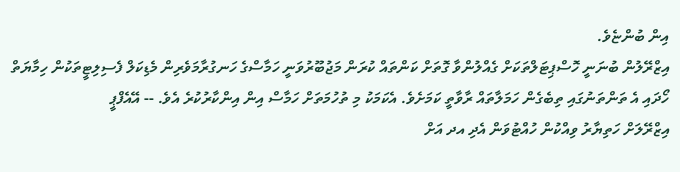އިން ބުންޏެވެ.
އިޒްރޭލުން ބުނަނީ ހޮސްޕިޓަލްތަކަށް ގެއްލުންވާ ގޮތަށް ކަންތައް ކުރަން މަޖުބޫރުވަނީ ހަމާސްގެ ހަނގުރާމަވެރިން މެޑިކަލް ފެސިލިޓީތަކުން ހިމާޔަތް ހޯދައި އެ ތަންތަނުގައި ތިބެގެން ހަމަލާތައް ރާވާތީ ކަމަށެވެ. އެކަމަކު މި ތުހުމަތަށް ހަމާސް އިން އިންކާރުކުރެ އެވެ. -- އޭއެފްޕީ
އިޒްރޭލަށް ހަތިޔާރު ވިއްކުން ހުއްޓުވަން އެދި އދ އަށް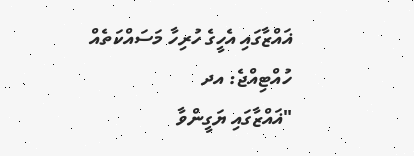ޣައްޒާގައި އެހީގެ ހުރިހާ މަސައްކަތެއް ހުއްޓިއްޖެ: އދ
"ޣައްޒާގައި ޔަގީންވާ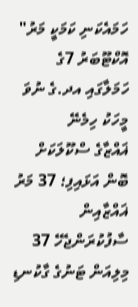ހަމައެކަނި ކަމަކީ މަރު"
އޮކްޓޫބަރު 7ގެ ހަމަލާގައި އދ.ގެ ނުވަ މީހަކު ހިމެނޭ
ޣައްޒާގެ ސްކޫލަކަށް ބޮން އަޅައިފި؛ 37 މަރު
ޣައްޒާއިން ސާފުކުރަންޖެހޭ 37 މިލިއަން ޓަނުގެ ގާކުނޑި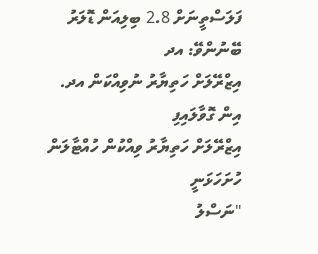ފަލަސްތީނަށް 2.8 ބިލިއަން ޑޮލަރު ބޭނުންވޭ: އދ
އިޒްރޭލަށް ހަތިޔާރު ނުވިއްކަން އދ. އިން ގޮވާލައިފި
އިޒްރޭލަށް ހަތިޔާރު ވިއްކުން ހުއްޓާލަން ހުށަހަޅަނީ
"ނަސްލު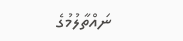ނައްތާލުމުގެ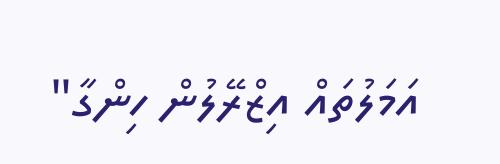އަމަލުތައް އިޒްރޭލުން ހިންގާ"